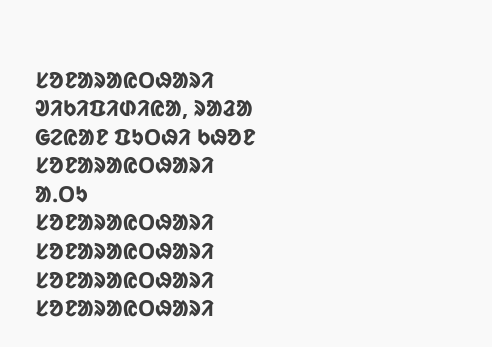ᱥᱚᱱᱟᱨᱟᱭᱛᱷᱟᱨᱤ
ᱣᱤᱠᱤᱯᱤᱰᱤᱭᱟ, ᱨᱟᱲᱟ ᱜᱮᱭᱟᱱ ᱯᱩᱛᱷᱤ ᱠᱷᱚᱱ
ᱥᱚᱱᱟᱨᱟᱭᱛᱷᱟᱨᱤ
ᱟᱹᱛᱩ
ᱥᱚᱱᱟᱨᱟᱭᱛᱷᱟᱨᱤ
ᱥᱚᱱᱟᱨᱟᱭᱛᱷᱟᱨᱤ
ᱥᱚᱱᱟᱨᱟᱭᱛᱷᱟᱨᱤ
ᱥᱚᱱᱟᱨᱟᱭᱛᱷᱟᱨᱤ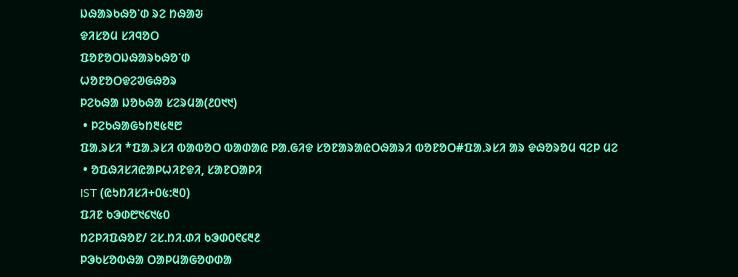ᱡᱷᱟᱨᱠᱷᱚᱸᱰ ᱨᱮ ᱴᱷᱟᱶ
ᱫᱤᱥᱚᱢ ᱥᱤᱧᱚᱛ
ᱯᱚᱱᱚᱛᱡᱷᱟᱨᱠᱷᱚᱸᱰ
ᱦᱚᱱᱚᱛᱫᱮᱣᱜᱷᱚᱨ
ᱞᱮᱠᱷᱟ ᱡᱚᱠᱷᱟ ᱥᱮᱨᱢᱟ(᱒᱐᱑᱑)
 • ᱞᱮᱠᱷᱟᱜᱩᱴ᱓᱕᱓᱘
ᱯᱟᱹᱨᱥᱤ *ᱯᱟᱹᱨᱥᱤ ᱵᱟᱵᱚᱛ ᱵᱟᱰᱟᱭ ᱞᱟᱹᱜᱤᱫ ᱥᱚᱱᱟᱨᱟᱭᱛᱷᱟᱨᱤ ᱵᱚᱱᱚᱛ#ᱯᱟᱹᱨᱥᱤ ᱟᱨ ᱫᱷᱚᱨᱚᱢ ᱧᱮᱞ ᱢᱮ
 • ᱚᱯᱷᱤᱥᱤᱭᱟᱞᱦᱤᱱᱫᱤ, ᱥᱟᱱᱛᱟᱞᱤ
IST (ᱭᱩᱴᱤᱥᱤ+᱐᱕:᱓᱐)
ᱯᱤᱱ ᱠᱳᱰ᱘᱑᱔᱑᱕᱐
ᱴᱮᱞᱤᱯᱷᱚᱱ/ ᱮᱥ.ᱴᱤ.ᱰᱤ ᱠᱳᱰ᱐᱖᱔᱓᱒
ᱞᱳᱠᱥᱚᱵᱷᱟ ᱛᱟᱞᱢᱟᱜᱚᱰᱰᱟ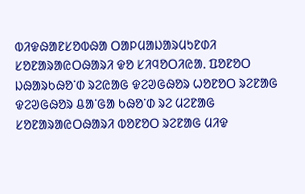ᱵᱤᱫᱷᱟᱱᱥᱚᱵᱷᱟ ᱛᱟᱞᱢᱟᱡᱟᱨᱢᱩᱱᱰᱤ
ᱥᱚᱱᱟᱨᱟᱭᱛᱷᱟᱨᱤ ᱫᱚ ᱥᱤᱧᱚᱛᱤᱭᱟᱹ ᱯᱚᱱᱚᱛ ᱡᱷᱟᱨᱠᱷᱚᱸᱰ ᱨᱮᱭᱟᱜ ᱫᱮᱣᱜᱷᱚᱨ ᱦᱚᱱᱚᱛ ᱨᱮᱱᱟᱜ ᱫᱮᱣᱜᱷᱚᱨ ᱪᱟᱸᱜᱟ ᱠᱷᱚᱸᱰ ᱨᱮ ᱢᱮᱱᱟᱜ ᱥᱚᱱᱟᱨᱟᱭᱛᱷᱟᱨᱤ ᱵᱚᱱᱚᱛ ᱨᱮᱱᱟᱜ ᱢᱤᱫ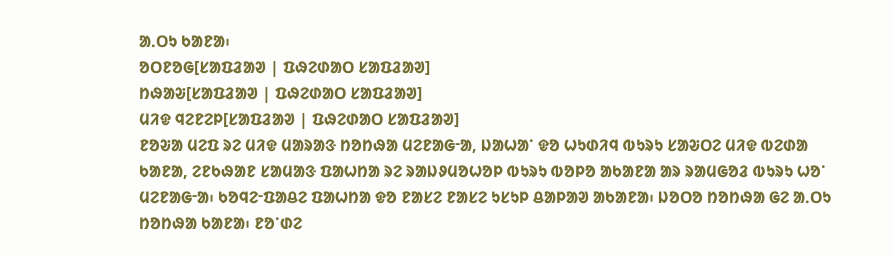ᱟᱹᱛᱩ ᱠᱟᱱᱟ᱾
ᱚᱛᱱᱚᱜ[ᱥᱟᱯᱲᱟᱣ | ᱯᱷᱮᱰᱟᱛ ᱥᱟᱯᱲᱟᱣ]
ᱴᱷᱟᱶ[ᱥᱟᱯᱲᱟᱣ | ᱯᱷᱮᱰᱟᱛ ᱥᱟᱯᱲᱟᱣ]
ᱢᱤᱫ ᱧᱮᱱᱮᱞ[ᱥᱟᱯᱲᱟᱣ | ᱯᱷᱮᱰᱟᱛ ᱥᱟᱯᱲᱟᱣ]
ᱱᱚᱶᱟ ᱢᱮᱯ ᱨᱮ ᱢᱤᱫ ᱢᱟᱨᱟᱝ ᱴᱚᱴᱷᱟ ᱢᱮᱱᱟᱜᱼᱟ, ᱡᱟᱦᱟᱸ ᱫᱚ ᱦᱩᱰᱤᱧ ᱵᱩᱨᱩ ᱥᱟᱶᱛᱮ ᱢᱤᱫ ᱵᱮᱰᱟ ᱠᱟᱱᱟ, ᱮᱱᱠᱷᱟᱱ ᱥᱟᱢᱟᱝ ᱯᱟᱦᱴᱟ ᱨᱮ ᱨᱟᱡᱽᱢᱚᱦᱚᱞ ᱵᱩᱨᱩ ᱵᱚᱞᱚ ᱟᱠᱟᱱᱟ ᱟᱨ ᱨᱟᱢᱜᱚᱲ ᱵᱩᱨᱩ ᱦᱚᱸ ᱢᱮᱱᱟᱜᱼᱟ᱾ ᱠᱚᱧᱮᱼᱯᱟᱪᱮ ᱯᱟᱦᱴᱟ ᱫᱚ ᱱᱟᱥᱮ ᱱᱟᱥᱮ ᱩᱥᱩᱞ ᱪᱟᱞᱟᱣ ᱟᱠᱟᱱᱟ᱾ ᱡᱚᱛᱚ ᱴᱚᱴᱷᱟ ᱜᱮ ᱟᱹᱛᱩ ᱴᱚᱴᱷᱟ ᱠᱟᱱᱟ᱾ ᱱᱚᱸᱰᱮ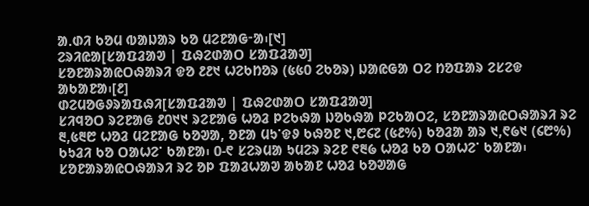ᱟᱹᱰᱤ ᱠᱚᱢ ᱵᱟᱡᱟᱨ ᱠᱚ ᱢᱮᱱᱟᱜᱼᱟ᱾[᱑]
ᱮᱨᱤᱭᱟ[ᱥᱟᱯᱲᱟᱣ | ᱯᱷᱮᱰᱟᱛ ᱥᱟᱯᱲᱟᱣ]
ᱥᱚᱱᱟᱨᱟᱭᱛᱷᱟᱨᱤ ᱫᱚ ᱒᱒᱑ ᱦᱮᱠᱴᱚᱨ (᱕᱕᱐ ᱮᱠᱚᱨ) ᱡᱟᱭᱜᱟ ᱛᱮ ᱴᱚᱯᱟᱨ ᱮᱥᱮᱫ ᱟᱠᱟᱱᱟ᱾[᱒]
ᱰᱮᱢᱚᱜᱽᱨᱟᱯᱷᱤ[ᱥᱟᱯᱲᱟᱣ | ᱯᱷᱮᱰᱟᱛ ᱥᱟᱯᱲᱟᱣ]
ᱥᱤᱧᱚᱛ ᱨᱮᱱᱟᱜ ᱒᱐᱑᱑ ᱨᱮᱱᱟᱜ ᱦᱚᱲ ᱞᱮᱠᱷᱟ ᱡᱚᱠᱷᱟ ᱞᱮᱠᱟᱛᱮ, ᱥᱚᱱᱟᱨᱟᱭᱛᱷᱟᱨᱤ ᱨᱮ ᱓,᱕᱓᱘ ᱦᱚᱲ ᱢᱮᱱᱟᱜ ᱠᱚᱣᱟ, ᱚᱱᱟ ᱢᱩᱸᱫᱽ ᱠᱷᱚᱱ ᱑,᱘᱔᱗ (᱕᱒%) ᱠᱚᱲᱟ ᱟᱨ ᱑,᱖᱙᱑ (᱔᱘%) ᱠᱩᱲᱤ ᱠᱚ ᱛᱟᱦᱮᱸ ᱠᱟᱱᱟ᱾ ᱐-᱖ ᱥᱮᱨᱢᱟ ᱩᱢᱮᱨ ᱨᱮᱱ ᱖᱓᱙ ᱦᱚᱲ ᱠᱚ ᱛᱟᱦᱮᱸ ᱠᱟᱱᱟ᱾ ᱥᱚᱱᱟᱨᱟᱭᱛᱷᱟᱨᱤ ᱨᱮ ᱚᱞ ᱯᱟᱲᱦᱟᱣ ᱟᱠᱟᱱ ᱦᱚᱲ ᱠᱚᱣᱟᱜ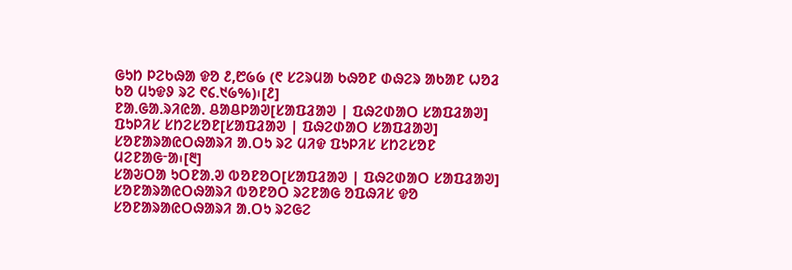ᱜᱩᱴ ᱞᱮᱠᱷᱟ ᱫᱚ ᱒,᱘᱙᱙ (᱖ ᱥᱮᱨᱢᱟ ᱠᱷᱚᱱ ᱰᱷᱮᱨ ᱟᱠᱟᱱ ᱦᱚᱲ ᱠᱚ ᱢᱩᱫᱽ ᱨᱮ ᱖᱔.᱑᱙%)᱾[᱒]
ᱱᱟᱹᱜᱟᱹᱨᱤᱭᱟᱹ ᱪᱟᱪᱞᱟᱣ[ᱥᱟᱯᱲᱟᱣ | ᱯᱷᱮᱰᱟᱛ ᱥᱟᱯᱲᱟᱣ]
ᱯᱩᱞᱤᱥ ᱥᱴᱮᱥᱚᱱ[ᱥᱟᱯᱲᱟᱣ | ᱯᱷᱮᱰᱟᱛ ᱥᱟᱯᱲᱟᱣ]
ᱥᱚᱱᱟᱨᱟᱭᱛᱷᱟᱨᱤ ᱟᱹᱛᱩ ᱨᱮ ᱢᱤᱫ ᱯᱩᱞᱤᱥ ᱥᱴᱮᱥᱚᱱ ᱢᱮᱱᱟᱜᱼᱟ᱾[᱓]
ᱥᱟᱶᱛᱟ ᱩᱛᱱᱟᱹᱣ ᱵᱚᱱᱚᱛ[ᱥᱟᱯᱲᱟᱣ | ᱯᱷᱮᱰᱟᱛ ᱥᱟᱯᱲᱟᱣ]
ᱥᱚᱱᱟᱨᱟᱭᱛᱷᱟᱨᱤ ᱵᱚᱱᱚᱛ ᱨᱮᱱᱟᱜ ᱚᱯᱷᱤᱥ ᱫᱚ ᱥᱚᱱᱟᱨᱟᱭᱛᱷᱟᱨᱤ ᱟᱹᱛᱩ ᱨᱮᱜᱮ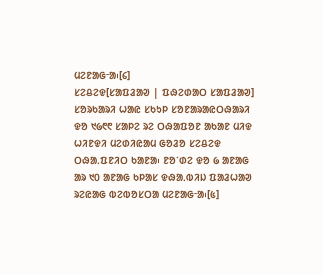ᱢᱮᱱᱟᱜᱼᱟ᱾[᱔]
ᱥᱮᱪᱮᱫ[ᱥᱟᱯᱲᱟᱣ | ᱯᱷᱮᱰᱟᱛ ᱥᱟᱯᱲᱟᱣ]
ᱥᱚᱨᱠᱟᱨᱤ ᱦᱟᱭ ᱥᱠᱩᱞ ᱥᱚᱱᱟᱨᱟᱭᱛᱷᱟᱨᱤ ᱫᱚ ᱑᱙᱖᱖ ᱥᱟᱞᱮ ᱨᱮ ᱛᱷᱟᱯᱚᱱ ᱟᱠᱟᱱ ᱢᱤᱫ ᱦᱤᱱᱫᱤ ᱢᱮᱰᱤᱭᱟᱢ ᱜᱚᱲᱚ ᱥᱮᱪᱮᱫ ᱛᱷᱟᱹᱯᱱᱤᱛ ᱠᱟᱱᱟ᱾ ᱱᱚᱸᱰᱮ ᱫᱚ ᱙ ᱟᱱᱟᱜ ᱟᱨ ᱑᱐ ᱟᱱᱟᱜ ᱠᱞᱟᱥ ᱫᱷᱟᱹᱵᱤᱡ ᱯᱟᱲᱦᱟᱣ ᱨᱮᱭᱟᱜ ᱵᱮᱵᱚᱥᱛᱟ ᱢᱮᱱᱟᱜᱼᱟ᱾[᱕]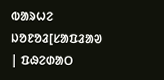ᱵᱟᱨᱦᱮ ᱡᱚᱱᱚᱲ[ᱥᱟᱯᱲᱟᱣ | ᱯᱷᱮᱰᱟᱛ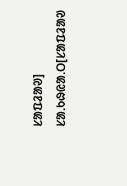ᱥᱟᱯᱲᱟᱣ]
ᱥᱟᱹᱠᱷᱭᱟᱹᱛ[ᱥᱟᱯᱲᱟᱣ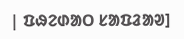| ᱯᱷᱮᱰᱟᱛ ᱥᱟᱯᱲᱟᱣ]